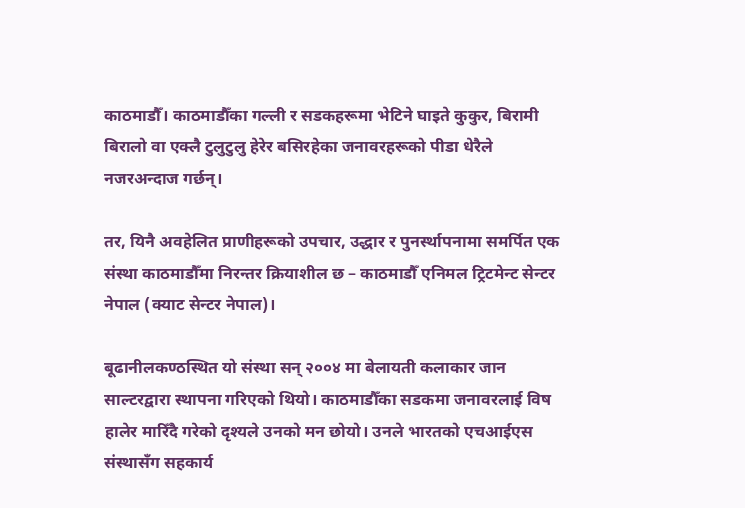काठमाडौँ। काठमाडौँका गल्ली र सडकहरूमा भेटिने घाइते कुकुर, बिरामी बिरालो वा एक्लै टुलुटुलु हेरेर बसिरहेका जनावरहरूको पीडा धेरैले नजरअन्दाज गर्छन्।

तर, यिनै अवहेलित प्राणीहरूको उपचार, उद्धार र पुनर्स्थापनामा समर्पित एक संस्था काठमाडौँमा निरन्तर क्रियाशील छ – काठमाडौँ एनिमल ट्रिटमेन्ट सेन्टर नेपाल (क्याट सेन्टर नेपाल)।

बूढानीलकण्ठस्थित यो संस्था सन् २००४ मा बेलायती कलाकार जान साल्टरद्वारा स्थापना गरिएको थियो। काठमाडौँका सडकमा जनावरलाई विष हालेर मारिँदै गरेको दृश्यले उनको मन छोयो। उनले भारतको एचआईएस संस्थासँग सहकार्य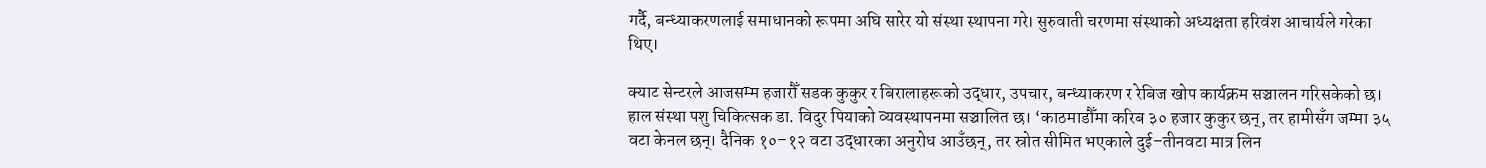गर्दै, बन्ध्याकरणलाई समाधानको रूपमा अघि सारेर यो संस्था स्थापना गरे। सुरुवाती चरणमा संस्थाको अध्यक्षता हरिवंश आचार्यले गरेका थिए।

क्याट सेन्टरले आजसम्म हजारौँ सडक कुकुर र बिरालाहरूको उद्धार, उपचार, बन्ध्याकरण र रेबिज खोप कार्यक्रम सञ्चालन गरिसकेको छ। हाल संस्था पशु चिकित्सक डा. विदुर पियाको व्यवस्थापनमा सञ्चालित छ। ‘काठमाडौँमा करिब ३० हजार कुकुर छन्, तर हामीसँग जम्मा ३५ वटा केनल छन्। दैनिक १०–१२ वटा उद्धारका अनुरोध आउँछन्, तर स्रोत सीमित भएकाले दुई–तीनवटा मात्र लिन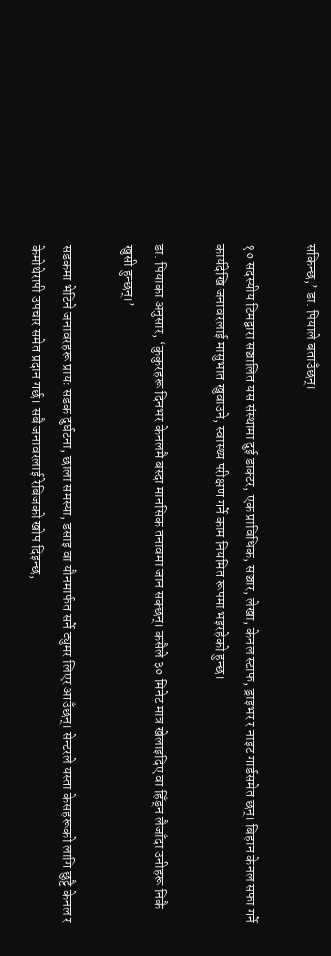सकिन्छ,’ डा. पियाले बताउँछन्।

१० सदस्यीय टिमद्वारा सञ्चालित यस संस्थामा दुई डाक्टर, एक प्राविधिक, सञ्चार, लेखा, केनल स्टाफ, ड्राइभर र नाइट गार्डसमेत छन्। बिहान केनल सफा गर्ने कार्यदेखि जनावरलाई मासुभात खुवाउने, स्वास्थ्य परीक्षण गर्ने काम नियमित रूपमा भइरहेको हुन्छ।

डा. पियाका अनुसार, ‘कुकुरहरू दिनभर केनलमै बस्दा मानसिक तनावमा जान सक्छन्। कसैले ३० मिनेट मात्र खेलाइदिए वा हिँड्न लैजाँदा उनीहरू निकै खुसी हुन्छन्।’

सडकमा भेटिने जनावरहरू प्रायः सडक दुर्घटना, छाला समस्या, डसाइ वा यौनमार्फत सर्ने ट्युमर लिएर आउँछन्। सेन्टरले यस्ता केसहरूको लागि छुट्टै केनल र केमोथेरापी उपचार समेत प्रदान गर्छ। सबै जनावरलाई रेबिजको खोप दिइन्छ,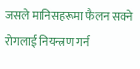जसले मानिसहरूमा फैलन सक्ने रोगलाई नियन्त्रण गर्न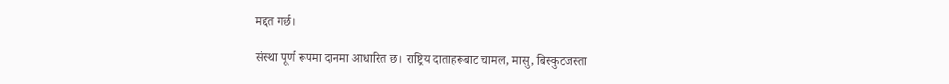मद्दत गर्छ।

संस्था पूर्ण रूपमा दानमा आधारित छ। राष्ट्रिय दाताहरूबाट चामल, मासु, बिस्कुटजस्ता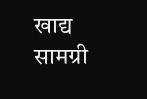खाद्य सामग्री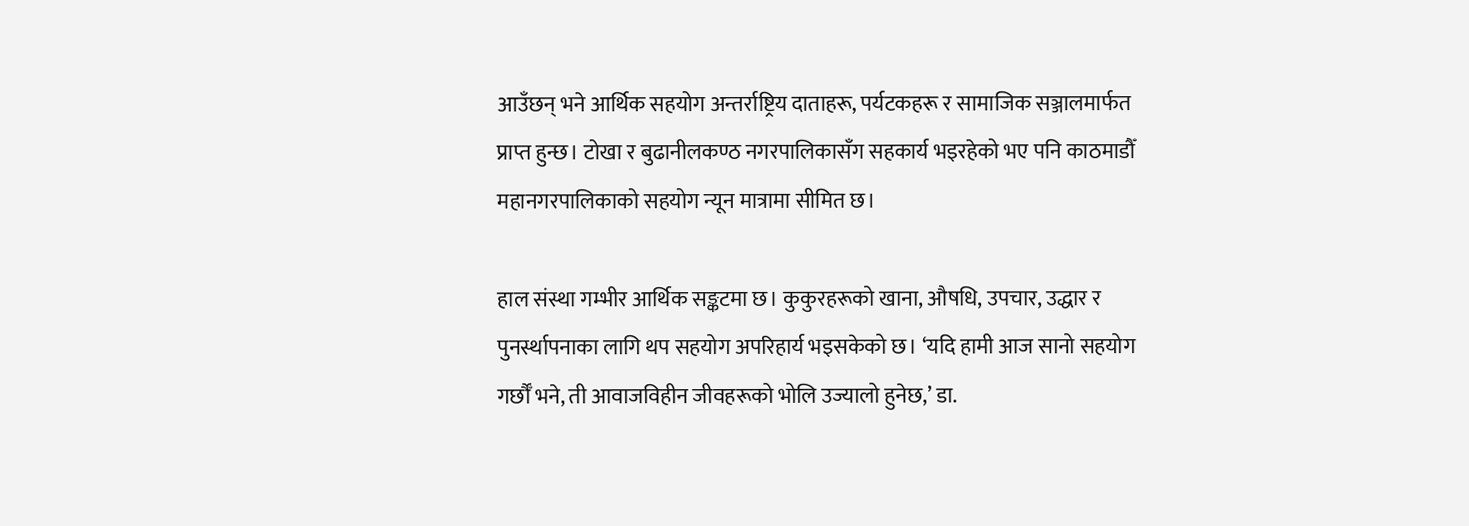आउँछन् भने आर्थिक सहयोग अन्तर्राष्ट्रिय दाताहरू, पर्यटकहरू र सामाजिक सञ्जालमार्फत प्राप्त हुन्छ। टोखा र बुढानीलकण्ठ नगरपालिकासँग सहकार्य भइरहेको भए पनि काठमाडौँ महानगरपालिकाको सहयोग न्यून मात्रामा सीमित छ।

हाल संस्था गम्भीर आर्थिक सङ्कटमा छ। कुकुरहरूको खाना, औषधि, उपचार, उद्धार र पुनर्स्थापनाका लागि थप सहयोग अपरिहार्य भइसकेको छ। ‘यदि हामी आज सानो सहयोग गर्छौँ भने, ती आवाजविहीन जीवहरूको भोलि उज्यालो हुनेछ,’ डा.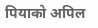पियाको अपिल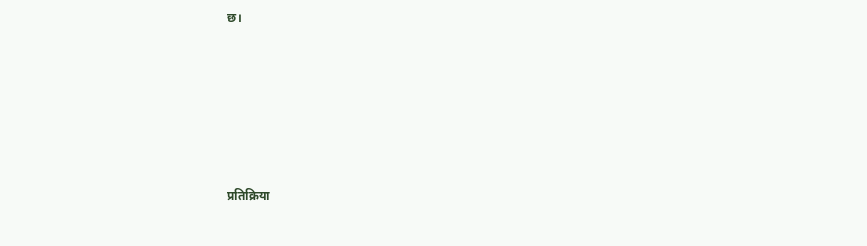छ।








प्रतिक्रिया